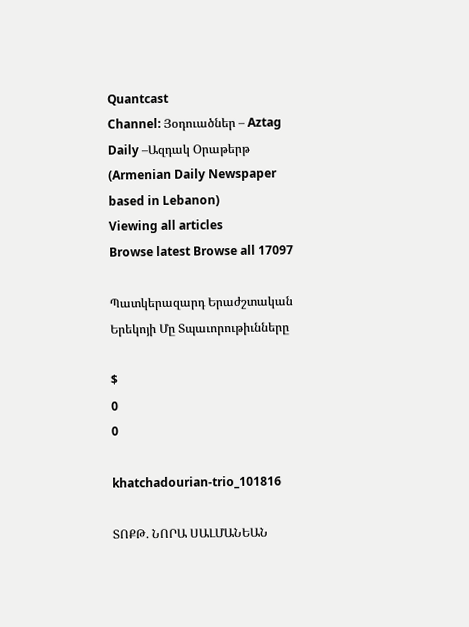Quantcast
Channel: Յօդուածներ – Aztag Daily –Ազդակ Օրաթերթ (Armenian Daily Newspaper based in Lebanon)
Viewing all articles
Browse latest Browse all 17097

Պատկերազարդ Երաժշտական Երեկոյի Մը Տպաւորութիւնները

$
0
0

khatchadourian-trio_101816

ՏՈՔԹ. ՆՈՐԱ ՍԱԼՄԱՆԵԱՆ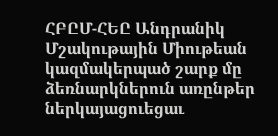ՀԲԸՄ-ՀԵԸ Անդրանիկ Մշակութային Միութեան կազմակերպած շարք մը ձեռնարկներուն առընթեր ներկայացուեցաւ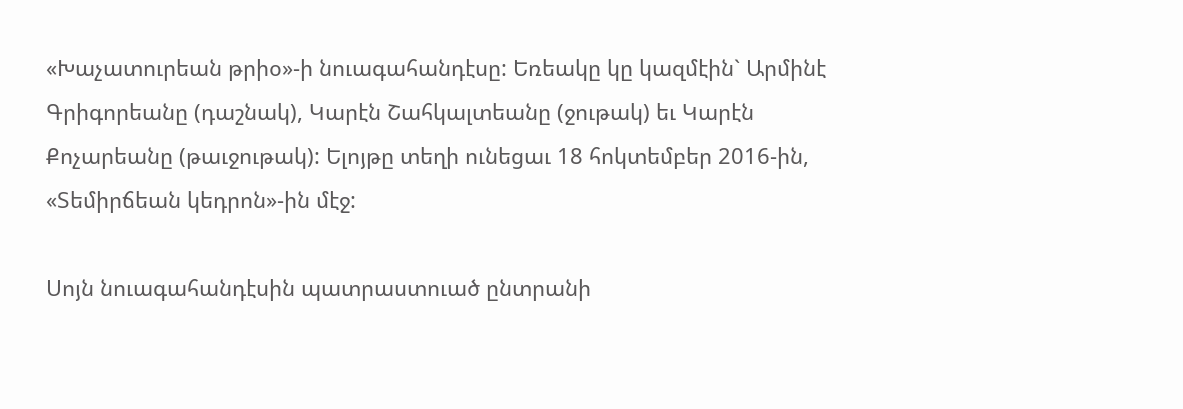«Խաչատուրեան թրիօ»-ի նուագահանդէսը: Եռեակը կը կազմէին` Արմինէ Գրիգորեանը (դաշնակ), Կարէն Շահկալտեանը (ջութակ) եւ Կարէն Քոչարեանը (թաւջութակ): Ելոյթը տեղի ունեցաւ 18 հոկտեմբեր 2016-ին, «Տեմիրճեան կեդրոն»-ին մէջ:

Սոյն նուագահանդէսին պատրաստուած ընտրանի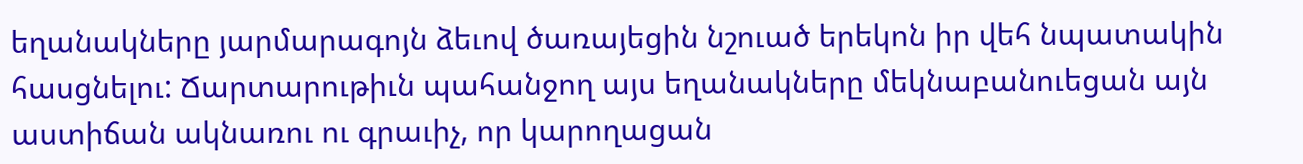եղանակները յարմարագոյն ձեւով ծառայեցին նշուած երեկոն իր վեհ նպատակին հասցնելու: Ճարտարութիւն պահանջող այս եղանակները մեկնաբանուեցան այն աստիճան ակնառու ու գրաւիչ, որ կարողացան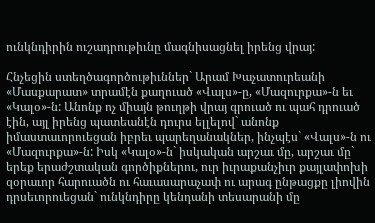ունկնդիրին ուշադրութիւնը մագնիսացնել իրենց վրայ:

Հնչեցին ստեղծագործութիւններ` Արամ Խաչատուրեանի «Մասքարատ» տրամէն քաղուած «Վալս»-ը, «Մազուրքա»-ն եւ «Կալօ»-ն: Անոնք ոչ միայն թուղթի վրայ գրուած ու պահ դրուած էին, այլ իրենց պատեանէն դուրս ելլելով` անոնք իմաստաւորուեցան իբրեւ պարեղանակներ, ինչպէս` «Վալս»-ն ու «Մազուրքա»-ն: Իսկ «Կալօ»-ն` իսկական արշաւ մը, արշաւ մը` երեք երաժշտական գործիքներու, ուր իւրաքանչիւր քայլափոխի զօրաւոր հարուածն ու հաւասարաչափ ու արագ ընթացքը լիովին դրսեւորուեցան` ունկնդիրը կենդանի տեսարանի մը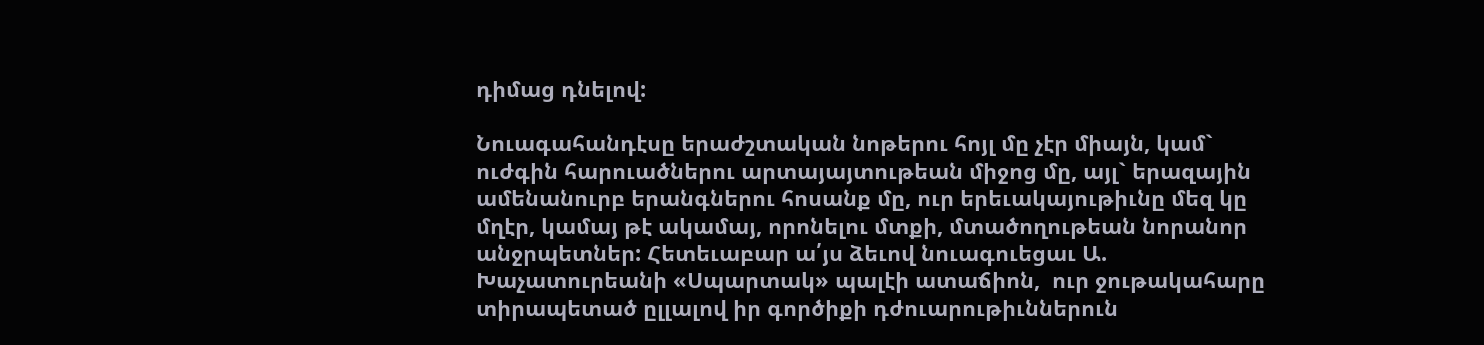դիմաց դնելով:

Նուագահանդէսը երաժշտական նոթերու հոյլ մը չէր միայն, կամ` ուժգին հարուածներու արտայայտութեան միջոց մը, այլ` երազային ամենանուրբ երանգներու հոսանք մը, ուր երեւակայութիւնը մեզ կը մղէր, կամայ թէ ակամայ, որոնելու մտքի, մտածողութեան նորանոր անջրպետներ: Հետեւաբար ա՛յս ձեւով նուագուեցաւ Ա. Խաչատուրեանի «Սպարտակ» պալէի ատաճիոն,  ուր ջութակահարը տիրապետած ըլլալով իր գործիքի դժուարութիւններուն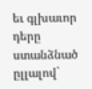եւ գլխաւոր դերը ստանձնած ըլլալով`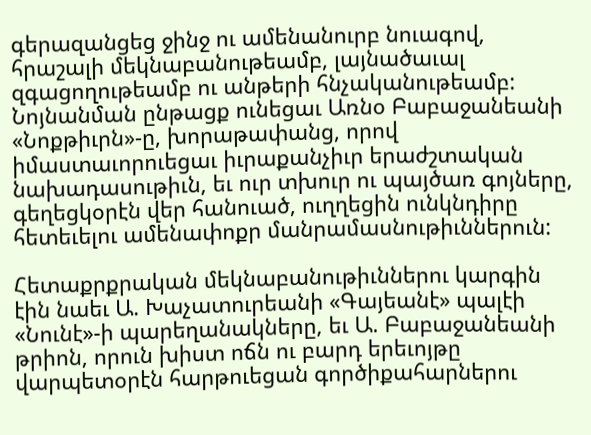գերազանցեց ջինջ ու ամենանուրբ նուագով, հրաշալի մեկնաբանութեամբ, լայնածաւալ զգացողութեամբ ու անթերի հնչականութեամբ: Նոյնանման ընթացք ունեցաւ Առնօ Բաբաջանեանի «Նոքթիւրն»-ը, խորաթափանց, որով  իմաստաւորուեցաւ իւրաքանչիւր երաժշտական նախադասութիւն, եւ ուր տխուր ու պայծառ գոյները, գեղեցկօրէն վեր հանուած, ուղղեցին ունկնդիրը հետեւելու ամենափոքր մանրամասնութիւններուն:

Հետաքրքրական մեկնաբանութիւններու կարգին էին նաեւ Ա. Խաչատուրեանի «Գայեանէ» պալէի «Նունէ»-ի պարեղանակները, եւ Ա. Բաբաջանեանի թրիոն, որուն խիստ ոճն ու բարդ երեւոյթը վարպետօրէն հարթուեցան գործիքահարներու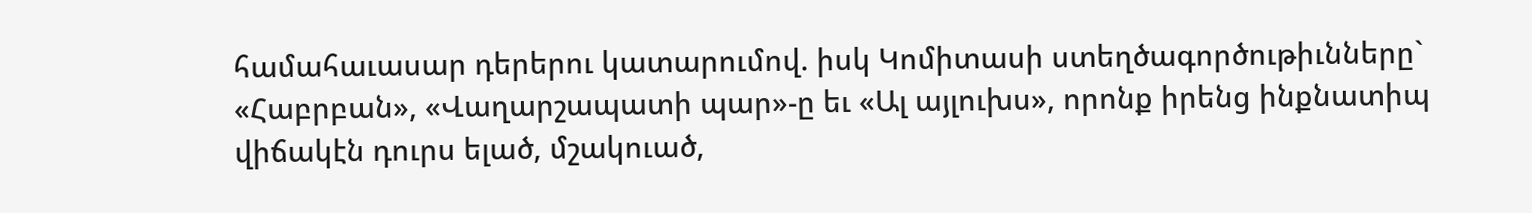համահաւասար դերերու կատարումով. իսկ Կոմիտասի ստեղծագործութիւնները` «Հաբրբան», «Վաղարշապատի պար»-ը եւ «Ալ այլուխս», որոնք իրենց ինքնատիպ վիճակէն դուրս ելած, մշակուած,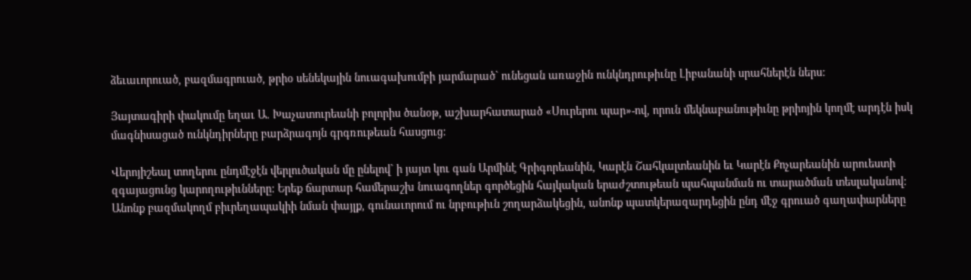ձեւաւորուած, բազմագրուած, թրիօ սենեկային նուագախումբի յարմարած` ունեցան առաջին ունկնդրութիւնը Լիբանանի սրահներէն ներս:

Յայտագիրի փակումը եղաւ Ա. Խաչատուրեանի բոլորիս ծանօթ, աշխարհատարած «Սուրերու պար»-ով, որուն մեկնաբանութիւնը թրիոյին կողմէ արդէն իսկ մագնիսացած ունկնդիրները բարձրագոյն գրգռութեան հասցուց:

Վերոյիշեալ տողերու ընդմէջէն վերլուծական մը ընելով` ի յայտ կու գան Արմինէ Գրիգորեանին, Կարէն Շահկալտեանին եւ Կարէն Քոչարեանին արուեստի զգայացունց կարողութիւնները: Երեք ճարտար համերաշխ նուագողներ գործեցին հայկական երաժշտութեան պահպանման ու տարածման տեսլականով: Անոնք բազմակողմ բիւրեղապակիի նման փայլք, գունաւորում ու նրբութիւն շողարձակեցին, անոնք պատկերազարդեցին ընդ մէջ գրուած գաղափարները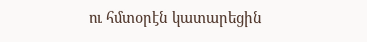ու հմտօրէն կատարեցին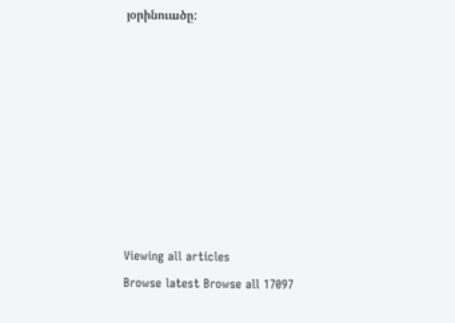յօրինուածը:








Viewing all articles
Browse latest Browse all 17097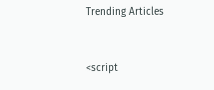Trending Articles



<script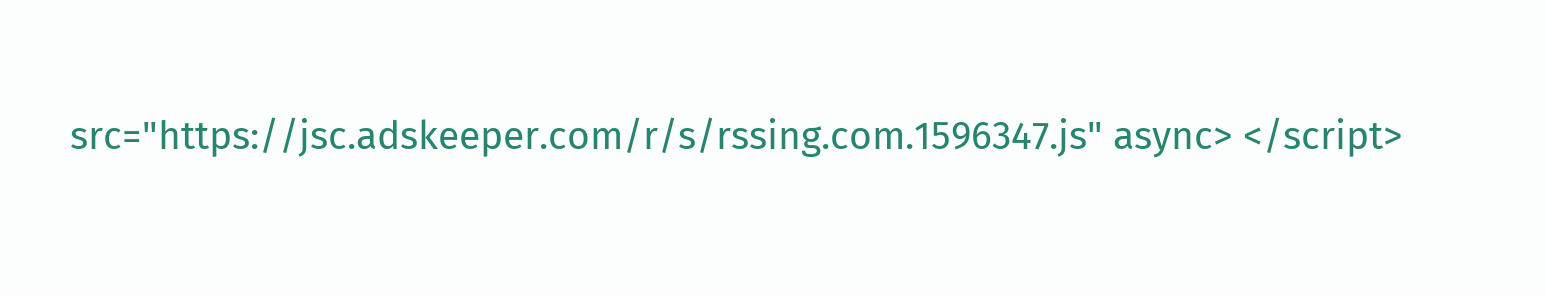src="https://jsc.adskeeper.com/r/s/rssing.com.1596347.js" async> </script>